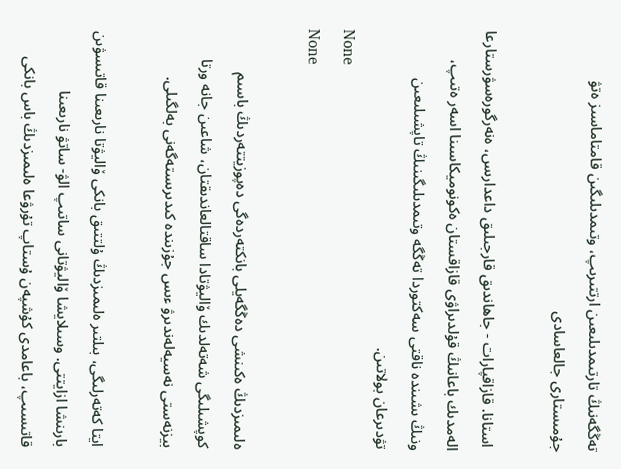تەڭگەنىڭ تارتىمدىلىعىن ارتتىرىپ، وتىمدىلىگىن قامتاماسىز ەتۋ جۇمىستارى جالعاسادى

 استانا. قازاقپارات - جاھاندىق قارجىلىق داعدارىس، ەنەرگورەسۋرستارعا الەمدىك باعانىڭ قۇلدىراۋى قازاقستان ەكونوميكاسىنا اسەر ەتىپ، ونىڭ ىشىندە ناقتى سەكتوردا تەڭگە وتىمدىلىگىنىڭ تاپشىلىعىن تۋدىرعان بولاتىن.
None
None

ەلىمىزدىڭ ەكىنشى دەڭگەيلى بانكتەردەگى دەپوزيتتەردىڭ باسىم كوپشىلىگى شەتەلدىك ۆاليۋتادا ساقتالعاندىقتان، شاعىن جانە ورتا بيزنەستى نەسيەلەندىرۋ ءىس جۇزىندە كىدىرىستەگەنى بەلگىلى.

ايتا كەتەرلىگى، بىلتىر ەلىمىزدىڭ ۇلتتىق بانكى ۆاليۋتا نارىعىنا قاتىسۋىن بارىنشا ازايتتى. وسىلايشا ۆاليۋتانى ساتىپ الۋ- ساتۋ نارىعىنا قاتىسىپ، باعامدى كۇشپەن ۇستاپ تۇرۋعا ەلىمىزدىڭ باس بانكى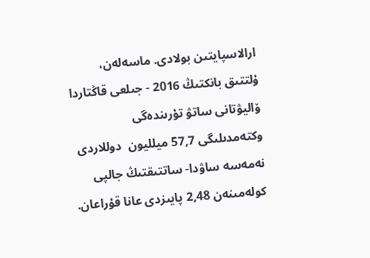ارالاسپايتىن بولادى. ماسەلەن، ۇلتتىق بانكتىڭ 2016 - جىلعى قاڭتاردا ۆاليۋتانى ساتۋ تۇرىندەگى وكتەمدىلىگى 57,7 ميلليون  دوللاردى نەمەسە ساۋدا- ساتتىقتىڭ جالپى كولەمىنەن 2,48 پايىزدى عانا قۇراعان.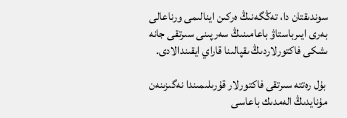سوندىقتان دا، تەڭگەنىڭ ەركىن اينالىمى ورناعالى بەرى ايىرباستاۋ باعامىنىڭ سەرپىنى سىرتقى جانە ىشكى فاكتورلاردىڭ ىقپالىنا قاراي ايقىندالادى.

 بۇل رەتتە سىرتقى فاكتورلار قۇرىلىمىندا نەگىزىنەن مۇنايدىڭ الەمدىك باعاسى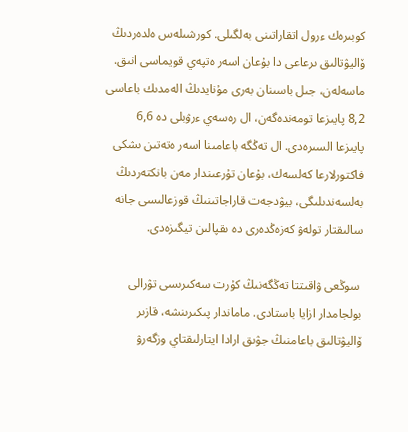كوبىرەك ءرول اتقاراتىنى بەلگىلى. كورشىلەس ەلدەردىڭ ۆاليۋتالىق ىرعاعى دا بۇعان اسەر ەتپەي قويماسى انىق. ماسەلەن، جىل باسىنان بەرى مۇنايدىڭ الەمدىك باعاسى 8,2 پايىزعا تومەندەگەن، ال رەسەي ءرۋبلى دە 6,6 پايىزعا السىرەدى. ال تەڭگە باعامىنا اسەر ەتەتىن ىشكى فاكتورلارعا كەلسەك، بۇعان تۇرعىندار مەن بانكتەردىڭ بەلسەندىلىگى، بيۋدجەت قاراجاتىنىڭ قوزعالىسى جانە سالىقتار تولەۋ كەزەڭدەرى دە ىقپالىن تيگىزەدى.

 سوڭعى ۋاقىتتا تەڭگەنىڭ كۇرت سەكىرىسى تۋرالى بولجامدار ازايا باستادى. ماماندار پىكىرىنشە، قازىر ۆاليۋتالىق باعامنىڭ جۋىق ارادا ايتارلىقتاي وزگەرۋ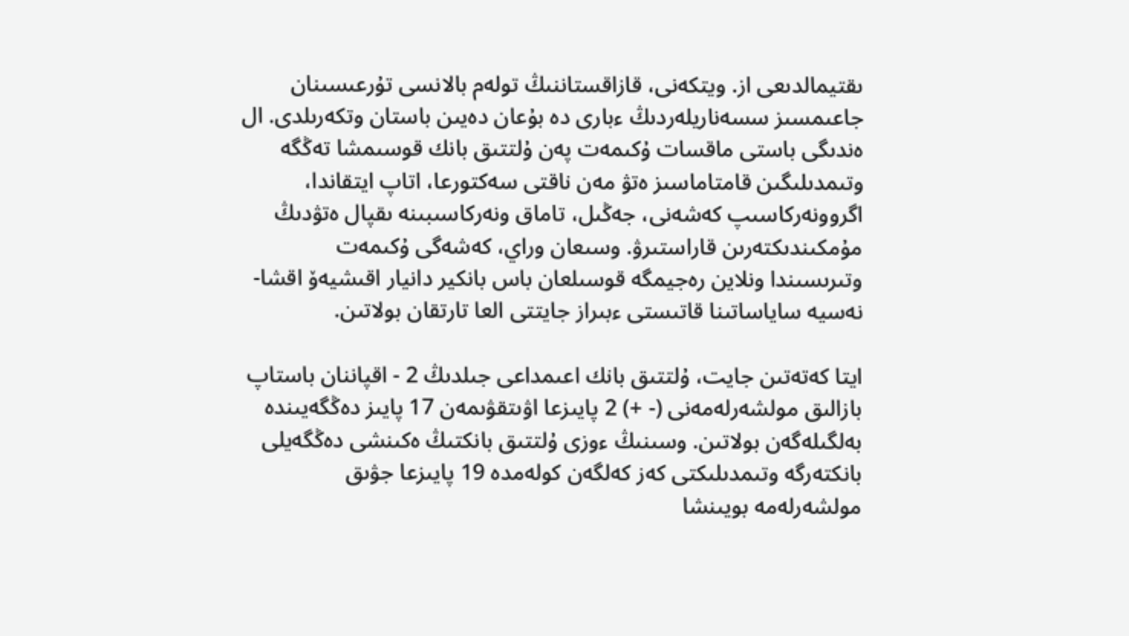ىقتيمالدىعى از. ويتكەنى، قازاقستاننىڭ تولەم بالانسى تۇرعىسىنان جاعىمسىز سسەناريلەردىڭ ءبارى دە بۇعان دەيىن باستان وتكەرىلدى. ال ەندىگى باستى ماقسات ۇكىمەت پەن ۇلتتىق بانك قوسىمشا تەڭگە وتىمدىلىگىن قامتاماسىز ەتۋ مەن ناقتى سەكتورعا، اتاپ ايتقاندا، اگروونەركاسىپ كەشەنى، جەڭىل، تاماق ونەركاسىبىنە ىقپال ەتۋدىڭ مۇمكىندىكتەرىن قاراستىرۋ. وسىعان وراي، كەشەگى ۇكىمەت وتىرىسىندا ونلاين رەجيمگە قوسىلعان باس بانكير دانيار اقىشيەۆ اقشا- نەسيە ساياساتىنا قاتىستى ءبىراز جايتتى العا تارتقان بولاتىن.

ايتا كەتەتىن جايت، ۇلتتىق بانك اعىمداعى جىلدىڭ 2 - اقپاننان باستاپ بازالىق مولشەرلەمەنى (- +) 2 پايىزعا اۋىتقۋىمەن 17 پايىز دەڭگەيىندە بەلگىلەگەن بولاتىن. وسىنىڭ ءوزى ۇلتتىق بانكتىڭ ەكىنشى دەڭگەيلى بانكتەرگە وتىمدىلىكتى كەز كەلگەن كولەمدە 19 پايىزعا جۋىق مولشەرلەمە بويىنشا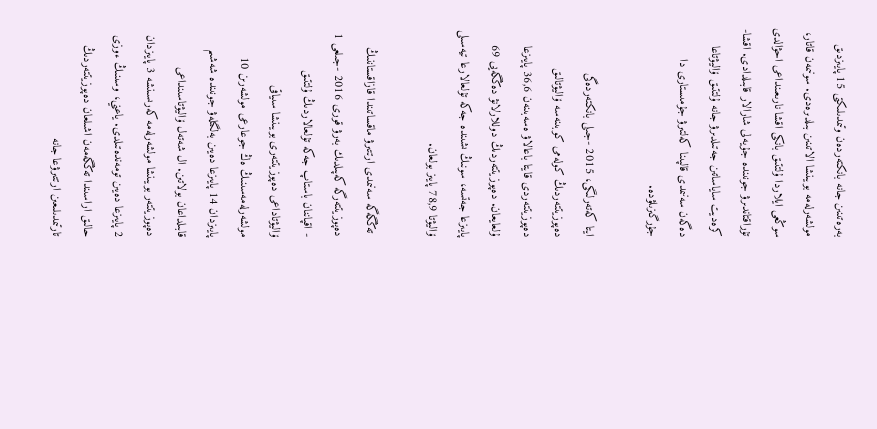بەرەتىنىن جانە بانكتەردەن وتىمدىلىكتى 15 پايىزدىق مولشەرلەمە بويىنشا الاتىنىن بىلدىرەدى. سونىمەن قاتار، سوڭعى ايلاردا ۇلتتىق بانكى اقشا نارىعىنداعى احۋالدى تۇراقتاندىرۋ جونىندە جۇيەلى شارالار قابىلدادى. اقشا- كرەديت ساياساتىن جەتىلدىرۋ جانە ۇلتتىق ۆاليۋتاعا دەگەن سەنىمدى قالپىنا كەلتىرۋ جۇمىستارى دا جۇرگىزىلۋدە.

ايتا كەتەرلىگى، 2015 -جىلى بانكتەردەگى دەپوزيتتەردىڭ كولەمى كوبىنەسە ۆاليۋتالىق دەپوزيتتەردى قايتا باعالاۋ ەسەبىنەن 36,6 پايىزعا ۇلعايعان. دەپوزيتتەردىڭ دوللارلانۋ دەڭگەيى 69 پايىزعا جەتسە، سونىڭ ىشىندە جەكە تۇلعالارعا تيەسىلى ۆاليۋتا 78,9 پايىز بولعان.

 تەڭگەگە سەنىمدى ارتتىرۋ ماقساتىندا قازاقستاننىڭ دەپوزيتتەرگە كەپىلدىك بەرۋ قورى 2016 -جىلعى 1 - اقپاننان باستاپ جەكە تۇلعالاردىڭ ۇلتتىق ۆاليۋتاداعى دەپوزيتتەرى بويىنشا سىياقى مولشەرلەمەسىنىڭ ەڭ جوعارعى مولشەرىن 10 پايىزدان 14 پايىزعا دەيىن بەلگىلەۋ جونىندە شەشىم قابىلداعان بولاتىن. ال شەتەل ۆاليۋتاسىنداعى دەپوزيتتەر بويىنشا مولشەرلەمە كەرىسىنشە 3 پايىزدان 2 پايىزعا دەيىن تومەندەتىلدى. ياعني، وسىنىڭ ءوزى حالىق اراسىندا تەڭگەمەن اشىلعان دەپوزيتتەردىڭ تارتىمدىلىعىن ارتتىرۋعا جانە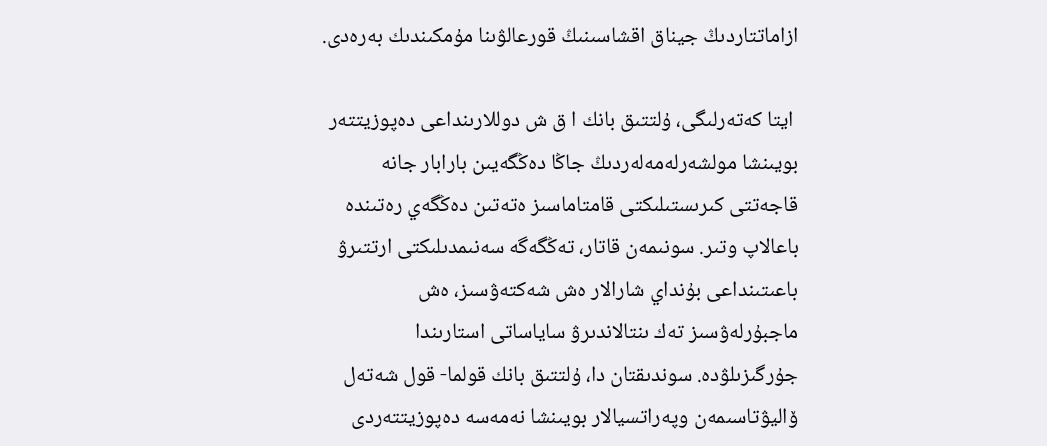ازاماتتاردىڭ جيناق اقشاسىنىڭ قورعالۋىنا مۇمكىندىك بەرەدى.

 ايتا كەتەرلىگى، ۇلتتىق بانك ا ق ش دوللارىنداعى دەپوزيتتەر بويىنشا مولشەرلەمەلەردىڭ جاڭا دەڭگەيىن بارابار جانە قاجەتتى كىرىستىلىكتى قامتاماسىز ەتەتىن دەڭگەي رەتىندە باعالاپ وتىر. سونىمەن قاتار، تەڭگەگە سەنىمدىلىكتى ارتتىرۋ باعىتىنداعى بۇنداي شارالار ەش شەكتەۋسىز، ەش ماجبۇرلەۋسىز تەك ىنتالاندىرۋ ساياساتى استارىندا جۇرگىزىلۋدە. سوندىقتان دا، ۇلتتىق بانك قولما- قول شەتەل ۆاليۋتاسىمەن وپەراتسيالار بويىنشا نەمەسە دەپوزيتتەردى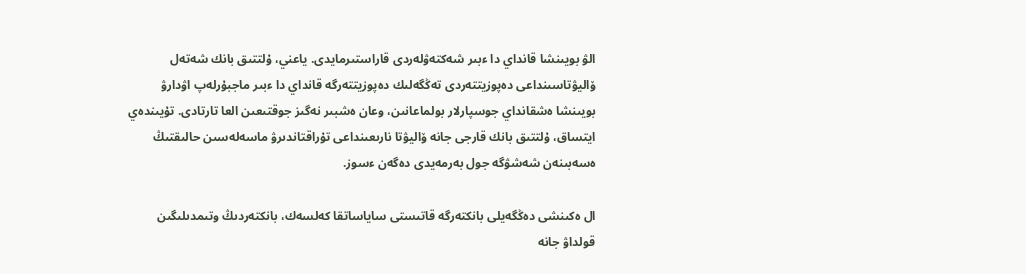الۋ بويىنشا قانداي دا ءبىر شەكتەۋلەردى قاراستىرمايدى. ياعني، ۇلتتىق بانك شەتەل ۆاليۋتاسىنداعى دەپوزيتتەردى تەڭگەلىك دەپوزيتتەرگە قانداي دا ءبىر ماجبۇرلەپ اۋدارۋ بويىنشا ەشقانداي جوسپارلار بولماعانىن، وعان ەشبىر نەگىز جوقتىعىن العا تارتادى. تۇيىندەي ايتساق، ۇلتتىق بانك قارجى جانە ۆاليۋتا نارىعىنداعى تۇراقتاندىرۋ ماسەلەسىن حالىقتىڭ ەسەبىنەن شەشۋگە جول بەرمەيدى دەگەن ءسوز.

ال ەكىنشى دەڭگەيلى بانكتەرگە قاتىستى ساياساتقا كەلسەك، بانكتەردىڭ وتىمدىلىگىن قولداۋ جانە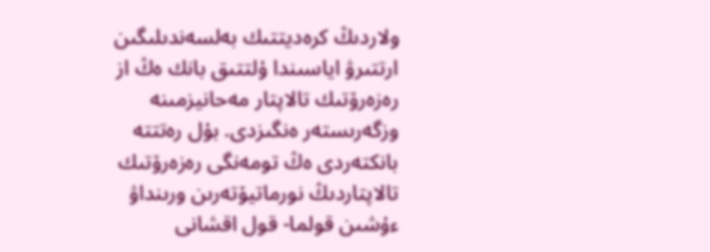ولاردىڭ كرەديتتىك بەلسەندىلىگىن ارتتىرۋ اياسىندا ۇلتتىق بانك ەڭ از رەزەرۆتىك تالاپتار مەحانيزمىنە وزگەرىستەر ەنگىزدى. بۇل رەتتتە بانكتەردى ەڭ تومەنگى رەزەرۆتىك تالاپتاردىڭ نورماتيۆتەرىن ورىنداۋ ءۇشىن قولما- قول اقشانى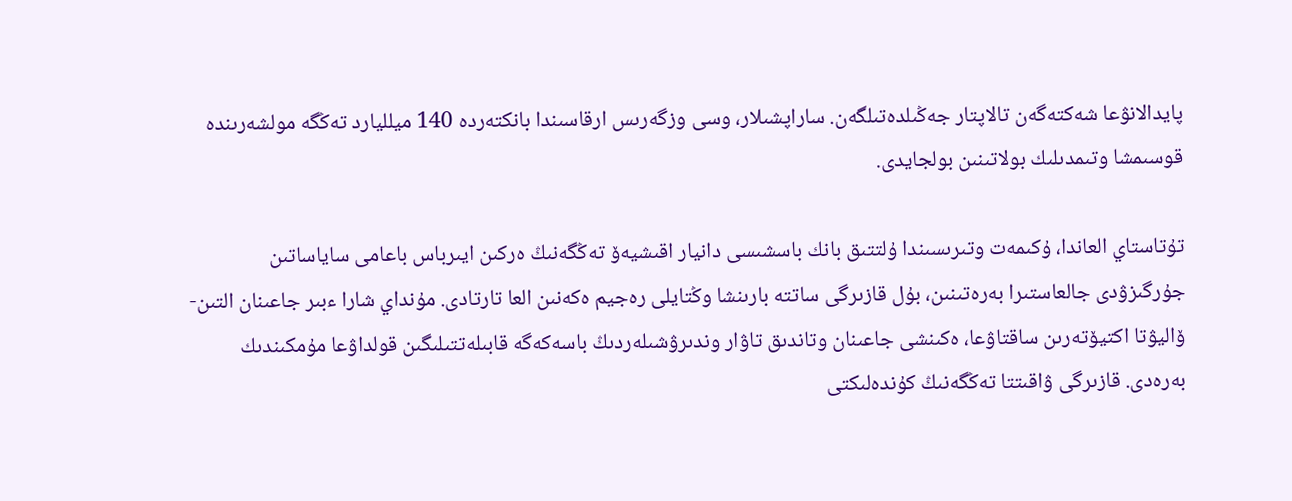پايدالانۋعا شەكتەگەن تالاپتار جەڭىلدەتىلگەن. ساراپشىلار، وسى وزگەرىس ارقاسىندا بانكتەردە 140 ميلليارد تەڭگە مولشەرىندە قوسىمشا وتىمدىلىك بولاتىنىن بولجايدى.

تۇتاستاي العاندا، ۇكىمەت وتىرىسىندا ۇلتتىق بانك باسشىسى دانيار اقىشيەۆ تەڭگەنىڭ ەركىن ايىرباس باعامى ساياساتىن جۇرگىزۋدى جالعاستىرا بەرەتىنىن، بۇل قازىرگى ساتتە بارىنشا وڭتايلى رەجيم ەكەنىن العا تارتادى. مۇنداي شارا ءبىر جاعىنان التىن- ۆاليۋتا اكتيۆتەرىن ساقتاۋعا، ەكىنشى جاعىنان وتاندىق تاۋار وندىرۋشىلەردىڭ باسەكەگە قابىلەتتىلىگىن قولداۋعا مۇمكىندىك بەرەدى. قازىرگى ۋاقىتتا تەڭگەنىڭ كۇندەلىكتى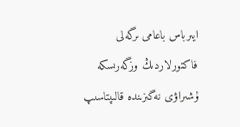ايىرباس باعامى ىرگەلى فاكتورلاردىڭ وزگەرىسكە ۇشىراۋى نەگىزىندە قالىپتاسىپ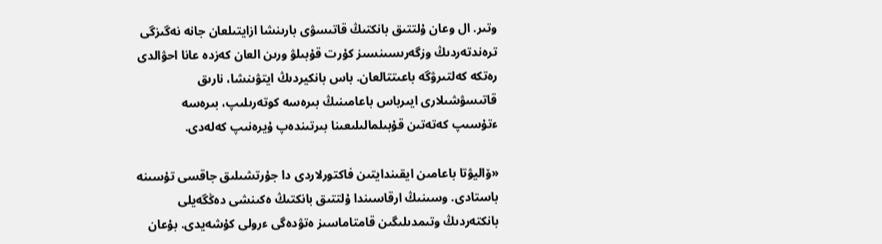وتىر. ال وعان ۇلتتىق بانكتىڭ قاتىسۋى بارىنشا ازايتىلعان جانە نەگىزگى ترەندتەردىڭ وزگەرىسىنسىز كۇرت قۇبىلۋ ورىن العان كەزدە عانا احۋالدى رەتكە كەلتىرۋگە باعىتتالعان. باس بانكيردىڭ ايتۋىنشا، نارىق قاتىسۋشىلارى ايىرباس باعامىنىڭ بىرەسە كوتەرىلىپ، بىرەسە ءتۇسىپ كەتەتىن قۇبىلمالىلىعىنا بىرتىندەپ ۇيرەنىپ كەلەدى.

«ۆاليۋتا باعامىن ايقىندايتىن فاكتورلاردى دا جۇرتشىلىق جاقسى تۇسىنە باستادى. وسىنىڭ ارقاسىندا ۇلتتىق بانكتىڭ ەكىنشى دەڭگەيلى بانكتەردىڭ وتىمدىلىگىن قامتاماسىز ەتۋدەگى ءرولى كۇشەيدى. بۇعان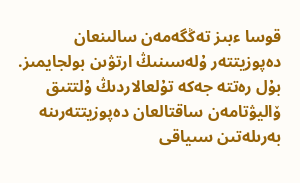قوسا ءبىز تەڭگەمەن سالىنعان دەپوزيتتەر ۇلەسىنىڭ ارتۋىن بولجايمىز. بۇل رەتتە جەكە تۇلعالاردىڭ ۇلتتىق ۆاليۋتامەن ساقتالعان دەپوزيتتەرىنە بەرىلەتىن سىياقى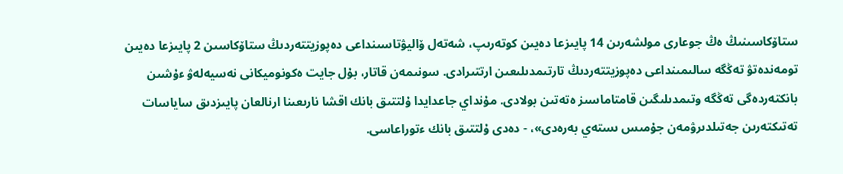ستاۆكاسىنىڭ ەڭ جوعارى مولشەرىن 14 پايىزعا دەيىن كوتەرىپ، شەتەل ۆاليۋتاسىنداعى دەپوزيتتەردىڭ ستاۆكاسىن 2 پايىزعا دەيىن تومەندەتۋ تەڭگە سالىمىنداعى دەپوزيتتەردىڭ تارتىمدىلىعىن ارتتىرادى. سونىمەن قاتار، بۇل جايت ەكونوميكانى نەسيەلەۋ ءۇشىن بانكتەردەگى تەڭگە وتىمدىلىگىن قامتاماسىز ەتەتىن بولادى. مۇنداي جاعدايدا ۇلتتىق بانك اقشا نارىعىنا ارنالعان پايىزدىق ساياسات تەتىكتەرىن جەتىلدىرۋمەن جۇمىس ىستەي بەرەدى»، - دەدى ۇلتتىق بانك ءتوراعاسى.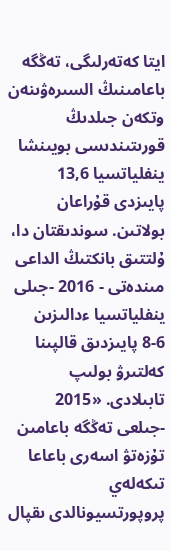ايتا كەتەرلىگى، تەڭگە باعامىنىڭ السىرەۋىنەن وتكەن جىلدىڭ قورىتىندىسى بويىنشا ينفلياتسيا 13,6 پايىزدى قۇراعان بولاتىن. سوندىقتان دا، ۇلتتىق بانكتىڭ الداعى مىندەتى - 2016 -جىلى ينفلياتسيا ءدالىزىن 6-8 پايىزدىق قالپىنا كەلتىرۋ بولىپ تابىلادى. «2015 -جىلعى تەڭگە باعامىن تۇزەتۋ اسەرى باعاعا تىكەلەي پروپورتسيونالدى ىقپال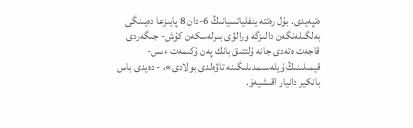ەتپەيدى. بۇل رەتتە ينفلياتسيانىڭ 6-دان 8 پايىزعا دەيىنگى بەلگىلەنگەن دالىزگە ورالۋى بىرلەسكەن كۇش- جىگەردى قاجەت ەتەدى جانە ۇلتتىق بانك پەن ۇكىمەت ءىس- قيمىلىنىڭ ۇيلەسىمدىلىگىنە تاۋەلدى بولادى»، - دەيدى باس بانكير دانيار اقىشيەۆ.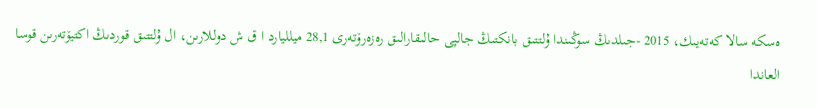ەسكە سالا كەتەيىك، 2015 -جىلدىڭ سوڭىندا ۇلتتىق بانكتىڭ جالپى حالىقارالىق رەزەرۆتەرى 28,1 ميلليارد ا ق ش دوللارىن، ال ۇلتتىق قوردىڭ اكتيۆتەرىن قوسا العاندا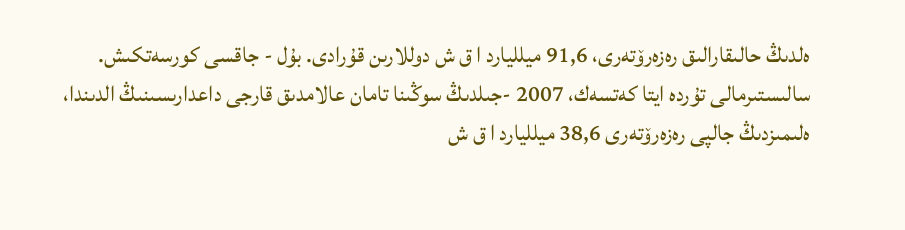ەلدىڭ حالىقارالىق رەزەرۆتەرى، 91,6 ميلليارد ا ق ش دوللارىن قۇرادى. بۇل - جاقسى كورسەتكىش. سالىستىرمالى تۇردە ايتا كەتسەك، 2007 -جىلدىڭ سوڭىنا تامان عالامدىق قارجى داعدارىسىنىڭ الدىندا، ەلىمىزدىڭ جالپى رەزەرۆتەرى 38,6 ميلليارد ا ق ش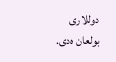دوللارى بولعان ەدى.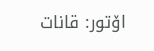اۆتور: قانات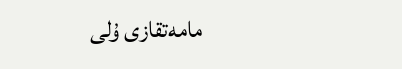مامەتقازى ۇلى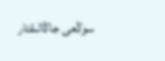سوڭعى جاڭالىقتار